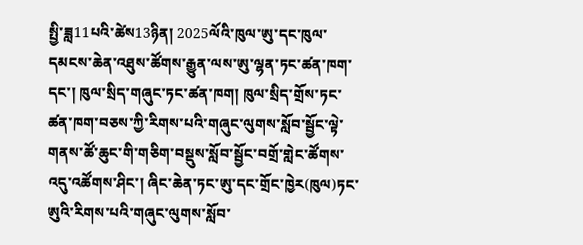སྤྱི་ཟླ11པའི་ཚེས13ཉིན། 2025ལོའི་ཁུལ་ཨུ་དང་ཁུལ་དམངས་ཆེན་འཐུས་ཚོགས་རྒྱུན་ལས་ཨུ་ལྷན་ཏང་ཚན་ཁག་དང་། ཁུལ་སྲིད་གཞུང་ཏང་ཚན་ཁག། ཁུལ་སྲིད་གྲོས་ཏང་ཚན་ཁག་བཅས་ཀྱི་རིགས་པའི་གཞུང་ལུགས་སློབ་སྦྱོང་ལྟེ་གནས་ཚོ་ཆུང་གི་གཅིག་བསྡུས་སློབ་སྦྱོང་བགྲོ་གླེང་ཚོགས་འདུ་འཚོགས་ཤིང་། ཞིང་ཆེན་ཏང་ཨུ་དང་གྲོང་ཁྱེར(ཁུལ)ཏང་ཨུའི་རིགས་པའི་གཞུང་ལུགས་སློབ་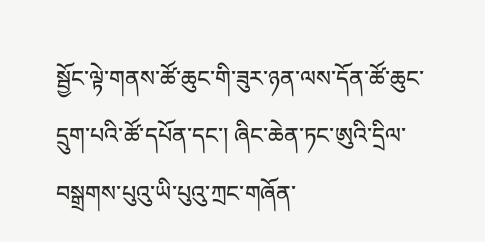སྦྱོང་ལྟེ་གནས་ཚོ་ཆུང་གི་ཟུར་ཉན་ལས་དོན་ཚོ་ཆུང་དྲུག་པའི་ཚོ་དཔོན་དང་། ཞིང་ཆེན་ཏང་ཨུའི་དྲིལ་བསྒྲགས་པུའུ་ཡི་པུའུ་ཀྲང་གཞོན་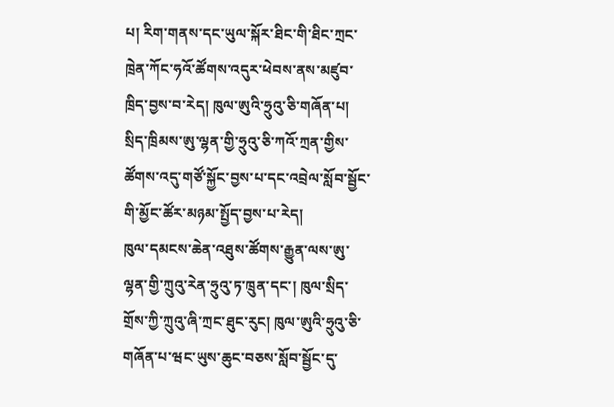པ། རིག་གནས་དང་ཡུལ་སྐོར་ཐིང་གི་ཐིང་ཀྲང་ཁྲེན་ཀོང་ཧའོ་ཚོགས་འདུར་ཕེབས་ནས་མཛུབ་ཁྲིད་བྱས་བ་རེད། ཁུལ་ཨུའི་ཧྲུའུ་ཅི་གཞོན་པ། སྲིད་ཁྲིམས་ཨུ་ལྷན་གྱི་ཧྲུའུ་ཅི་ཀའོ་ཀྲན་གྱིས་ཚོགས་འདུ་གཙོ་སྐྱོང་བྱས་པ་དང་འབྲེལ་སློབ་སྦྱོང་གི་མྱོང་ཚོར་མཉམ་སྤྱོད་བྱས་པ་རེད།
ཁུལ་དམངས་ཆེན་འཐུས་ཚོགས་རྒྱུན་ལས་ཨུ་ལྷན་གྱི་ཀྲུའུ་རེན་ཧྲུའུ་ཏ་ཁྲུན་དང་། ཁུལ་སྲིད་གྲོས་ཀྱི་ཀྲུའུ་ཞི་ཀྲང་ཐུང་རུང། ཁུལ་ཨུའི་ཧྲུའུ་ཅི་གཞོན་པ་ཝང་ཡུས་ཆུང་བཅས་སློབ་སྦྱོང་དུ་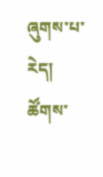ཞུགས་པ་རེད།
ཚོགས་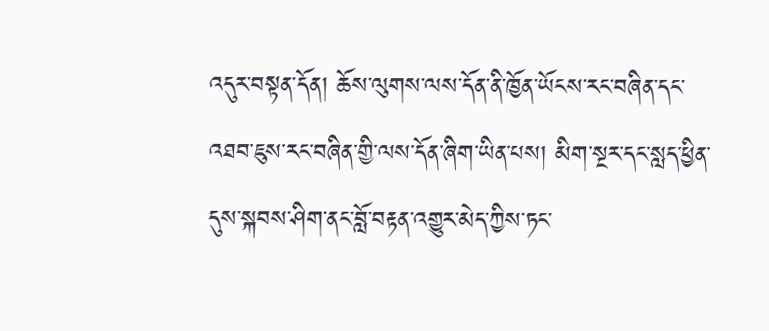འདུར་བསྟན་དོན། ཆོས་ལུགས་ལས་དོན་ནི་ཁྱོན་ཡོངས་རང་བཞིན་དང་འཐབ་ཇུས་རང་བཞིན་གྱི་ལས་དོན་ཞིག་ཡིན་པས། མིག་སྔར་དང་སླད་ཕྱིན་དུས་སྐབས་ཤིག་ནང་བློ་བརྟན་འགྱུར་མེད་ཀྱིས་ཏང་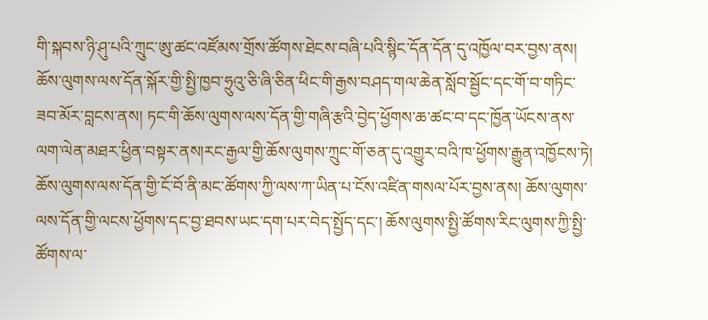གི་སྐབས་ཉི་ཤུ་པའི་ཀྲུང་ཨུ་ཚང་འཛོམས་གྲོས་ཚོགས་ཐེངས་བཞི་པའི་སྙིང་དོན་དོན་དུ་འཁྱོལ་བར་བྱས་ནས། ཆོས་ལུགས་ལས་དོན་སྐོར་གྱི་སྤྱི་ཁྱབ་ཧྲུའུ་ཅི་ཞི་ཅིན་ཕིང་གི་རྒྱས་བཤད་གལ་ཆེན་སློབ་སྦྱོང་དང་གོ་བ་གཏིང་ཟབ་མོར་བླངས་ནས། ཏང་གི་ཆོས་ལུགས་ལས་དོན་གྱི་གཞི་རྩའི་བྱེད་ཕྱོགས་ཆ་ཚང་བ་དང་ཁྱོན་ཡོངས་ནས་ལག་ལེན་མཐར་ཕྱིན་བསྟར་ནས།རང་རྒྱལ་གྱི་ཆོས་ལུགས་ཀྲུང་གོ་ཅན་དུ་འགྱུར་བའི་ཁ་ཕྱོགས་རྒྱུན་འཁྱོངས་ཏེ། ཆོས་ལུགས་ལས་དོན་གྱི་ངོ་བོ་ནི་མང་ཚོགས་ཀྱི་ལས་ཀ་ཡིན་པ་ངོས་འཛིན་གསལ་པོར་བྱས་ནས། ཆོས་ལུགས་ལས་དོན་གྱི་ལངས་ཕྱོགས་དང་བྱ་ཐབས་ཡང་དག་པར་བེད་སྤྱོད་དང་། ཆོས་ལུགས་སྤྱི་ཚོགས་རིང་ལུགས་ཀྱི་སྤྱི་ཚོགས་ལ་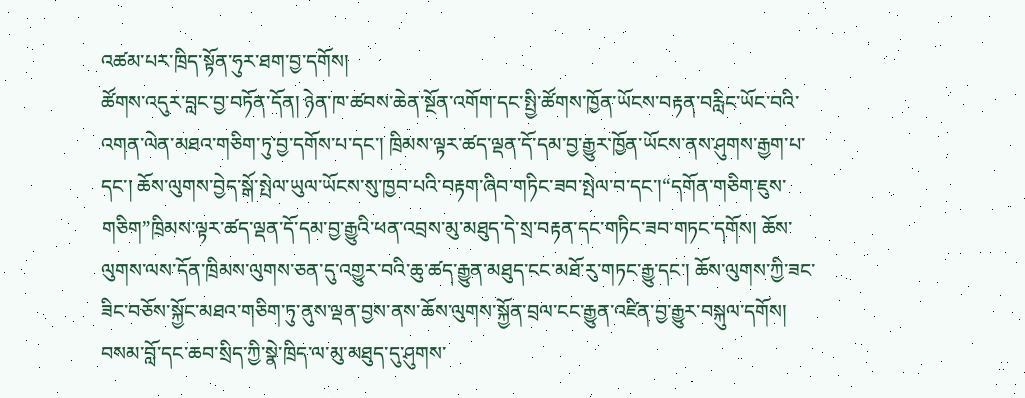འཚམ་པར་ཁྲིད་སྟོན་ཧུར་ཐག་བྱ་དགོས།
ཚོགས་འདུར་བླང་བྱ་བཏོན་དོན། ཉེན་ཁ་ཚབས་ཆེན་སྔོན་འགོག་དང་སྤྱི་ཚོགས་ཁྱོན་ཡོངས་བརྟན་བརླིང་ཡོང་བའི་འགན་ལེན་མཐའ་གཅིག་ཏུ་བྱ་དགོས་པ་དང་། ཁྲིམས་ལྟར་ཚད་ལྡན་དོ་དམ་བྱ་རྒྱུར་ཁྱོན་ཡོངས་ནས་ཤུགས་རྒྱག་པ་དང་། ཆོས་ལུགས་བྱེད་སྒོ་སྤེལ་ཡུལ་ཡོངས་སུ་ཁྱབ་པའི་བརྟག་ཞིབ་གཏིང་ཟབ་སྤེལ་བ་དང་།“དགོན་གཅིག་ཇུས་གཅིག”ཁྲིམས་ལྟར་ཚད་ལྡན་དོ་དམ་བྱ་རྒྱུའི་ཕན་འབྲས་མུ་མཐུད་དེ་སྲ་བརྟན་དང་གཏིང་ཟབ་གཏང་དགོས། ཆོས་ལུགས་ལས་དོན་ཁྲིམས་ལུགས་ཅན་དུ་འགྱུར་བའི་ཆུ་ཚད་རྒྱུན་མཐུད་ངང་མཐོ་རུ་གཏང་རྒྱུ་དང་། ཆོས་ལུགས་ཀྱི་ཟང་ཟིང་བཅོས་སྐྱོང་མཐའ་གཅིག་ཏུ་ནུས་ལྡན་བྱས་ནས་ཆོས་ལུགས་སྐྱོན་བྲལ་ངང་རྒྱུན་འཛིན་བྱ་རྒྱུར་བསྐུལ་དགོས། བསམ་བློ་དང་ཆབ་སྲིད་ཀྱི་སྣེ་ཁྲིད་ལ་མུ་མཐུད་དུ་ཤུགས་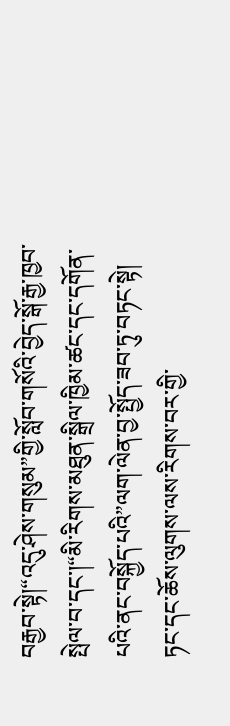བརྒྱབ་སྟེ།“འདུ་ཤེས་གསུམ”གྱི་སློབ་གསོའི་བྱེད་སྒོ་རྒྱ་ཁྱབ་སྤེལ་བ་དང་།“མི་རིགས་མཐུན་སྒྲིལ་ཁྱིམ་ཚང་དང་དགོན་པའི་ནང་བསྐྱོད་པའི”ལག་ལེན་བྱ་སྤྱོད་ཟབ་ཏུ་བཏང་སྟེ། ཏང་དང་ཆོས་ལུགས་ལས་རིགས་བར་གྱི་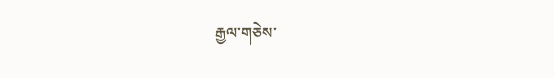རྒྱལ་གཅེས་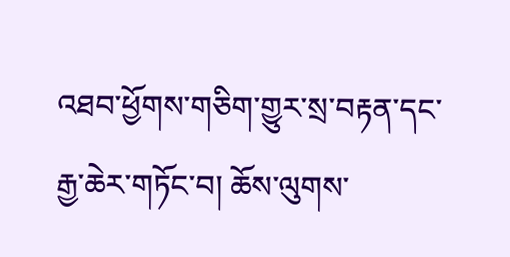འཐབ་ཕྱོགས་གཅིག་གྱུར་སྲ་བརྟན་དང་རྒྱ་ཆེར་གཏོང་བ། ཆོས་ལུགས་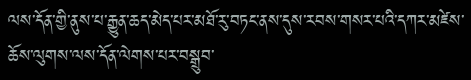ལས་དོན་གྱི་ནུས་པ་རྒྱུན་ཆད་མེད་པར་མཐོ་རུ་བཏང་ནས་དུས་རབས་གསར་པའི་དཀར་མཛེས་ཆོས་ལུགས་ལས་དོན་ལེགས་པར་བསྒྲུབ་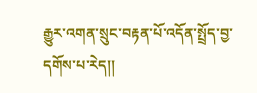རྒྱུར་འགན་སྲུང་བརྟན་པོ་འདོན་སྤྲོད་བྱ་དགོས་པ་རེད།།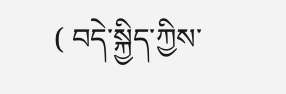( བདེ་སྐྱིད་ཀྱིས་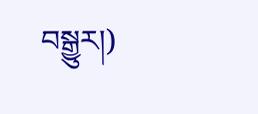བསྒྱུར།)